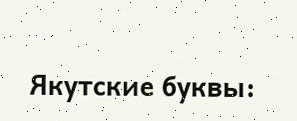Якутские буквы: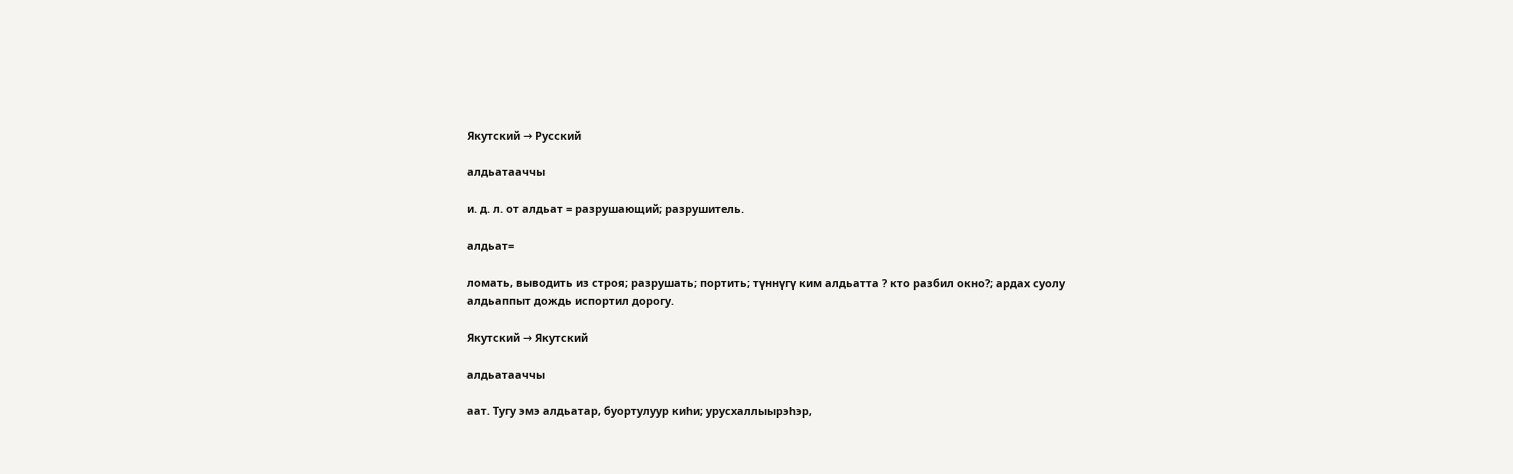Якутский → Русский

алдьатааччы

и. д. л. от алдьат = разрушающий; разрушитель.

алдьат=

ломать, выводить из строя; разрушать; портить; түннүгү ким алдьатта ? кто разбил окно?; ардах суолу алдьаппыт дождь испортил дорогу.

Якутский → Якутский

алдьатааччы

аат. Тугу эмэ алдьатар, буортулуур киһи; урусхаллыырэһэр,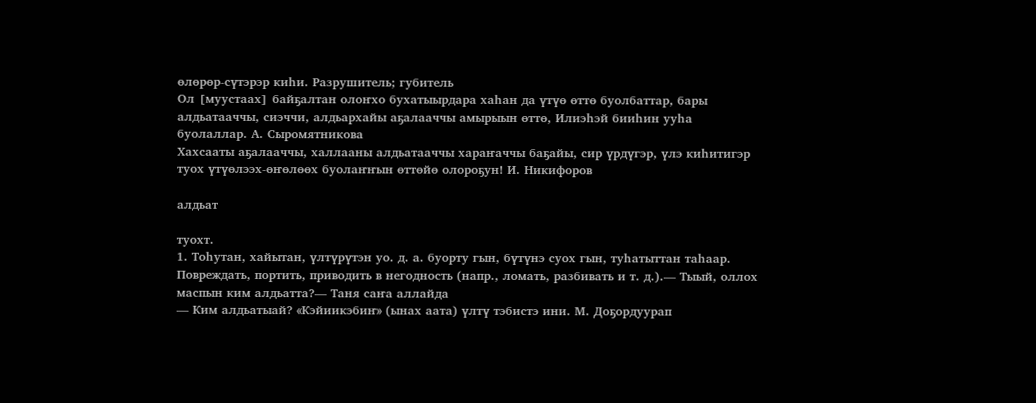өлөрөр-сүтэрэр киһи. Разрушитель; губитель
Ол [муустаах] байҕалтан олоҥхо бухатыырдара хаһан да үтүө өттө буолбаттар, бары алдьатааччы, сиэччи, алдьархайы аҕалааччы амырыын өттө, Илиэһэй бииһин ууһа буолаллар. А. Сыромятникова
Хахсааты аҕалааччы, халлааны алдьатааччы хараҥаччы баҕайы, сир үрдүгэр, үлэ киһитигэр туох үтүөлээх-өҥөлөөх буолаҥҥын өттөйө олороҕун! И. Никифоров

алдьат

туохт.
1. Тоһутан, хайытан, үлтүрүтэн уо. д. а. буорту гын, бүтүнэ суох гын, туһатыттан таһаар. Повреждать, портить, приводить в негодность (напр., ломать, разбивать и т. д.).— Тыый, оллох маспын ким алдьатта?— Таня саҥа аллайда
— Ким алдьатыай? «Кэйиикэбиҥ» (ынах аата) үлтү тэбистэ ини. М. Доҕордуурап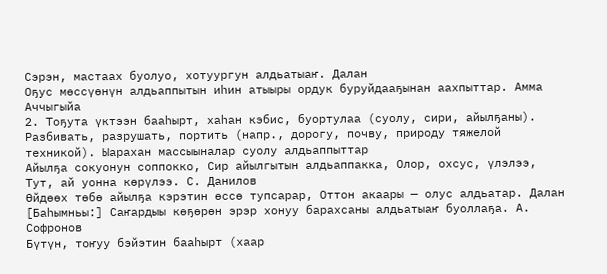Сэрэн, мастаах буолуо, хотуургун алдьатыаҥ. Далан
Оҕус мөссүөнүн алдьаппытын иһин атыыры ордук буруйдааҕынан аахпыттар. Амма Аччыгыйа
2. Тоҕута үктээн бааһырт, хаһан кэбис, буортулаа (суолу, сири, айылҕаны). Разбивать, разрушать, портить (напр., дорогу, почву, природу тяжелой техникой). Ыарахан массыыналар суолу алдьаппыттар
Айылҕа сокуонун соппокко, Сир айылгытын алдьаппакка, Олор, охсус, үлэлээ, Тут, ай уонна көрүлээ. С. Данилов
Өйдөөх төбө айылҕа кэрэтин өссө тупсарар, Оттон акаары — олус алдьатар. Далан
[Баһымньы:] Саҥардыы көҕөрөн эрэр хонуу барахсаны алдьатыаҥ буоллаҕа. А. Софронов
Бүтүн, тоҥуу бэйэтин бааһырт (хаар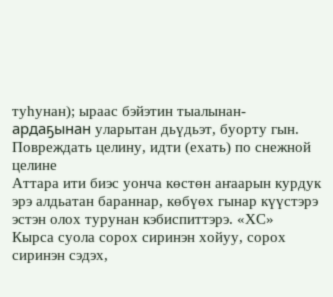туһунан); ыраас бэйэтин тыалынан-ардаҕынан уларытан дьүдьэт, буорту гын. Повреждать целину, идти (ехать) по снежной целине
Аттара ити биэс уонча көстөн аҥаарын курдук эрэ алдьатан бараннар, көбүөх гынар күүстэрэ эстэн олох турунан кэбиспиттэрэ. «ХС»
Кырса суола сорох сиринэн хойуу, сорох сиринэн сэдэх,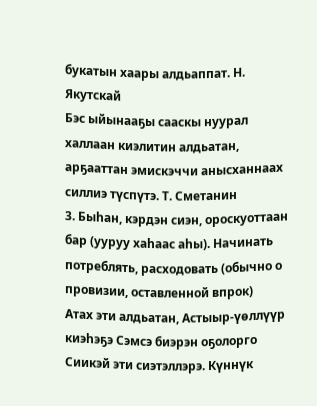букатын хаары алдьаппат. Н. Якутскай
Бэс ыйынааҕы сааскы нуурал халлаан киэлитин алдьатан, арҕааттан эмискэччи анысханнаах силлиэ түспүтэ. Т. Сметанин
3. Быһан, кэрдэн сиэн, ороскуоттаан бар (ууруу хаһаас аһы). Начинать потреблять, расходовать (обычно о провизии, оставленной впрок)
Атах эти алдьатан, Астыыр-үөллүүр киэһэҕэ Сэмсэ биэрэн оҕолорго Сиикэй эти сиэтэллэрэ. Күннүк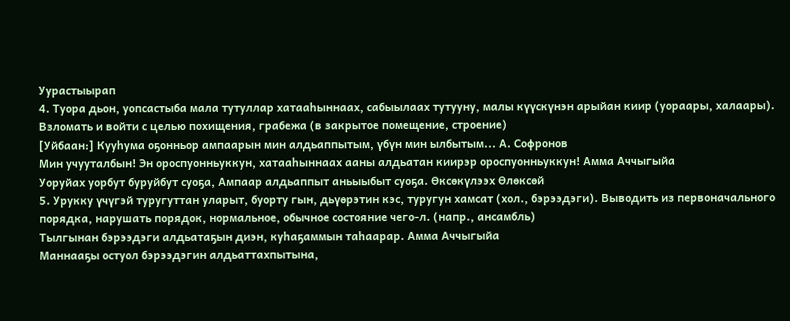Уурастыырап
4. Туора дьон, уопсастыба мала тутуллар хатааһыннаах, сабыылаах тутууну, малы күүскүнэн арыйан киир (уораары, халаары). Взломать и войти с целью похищения, грабежа (в закрытое помещение, строение)
[Уйбаан:] Кууһума оҕонньор ампаарын мин алдьаппытым, үбүн мин ылбытым... А. Софронов
Мин учууталбын! Эн ороспуонньуккун, хатааһыннаах ааны алдьатан киирэр ороспуонньуккун! Амма Аччыгыйа
Уоруйах уорбут буруйбут суоҕа, Ампаар алдьаппыт аньыыбыт суоҕа. Өксөкүлээх Өлөксөй
5. Урукку үчүгэй туругуттан уларыт, буорту гын, дьүөрэтин кэс, туругун хамсат (хол., бэрээдэги). Выводить из первоначального порядка, нарушать порядок, нормальное, обычное состояние чего-л. (напр., ансамбль)
Тылгынан бэрээдэги алдьатаҕын диэн, куһаҕаммын таһаарар. Амма Аччыгыйа
Маннааҕы остуол бэрээдэгин алдьаттахпытына,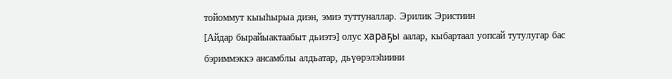тойоммут кыыһырыа диэн, эмиэ туттуналлар. Эрилик Эристиин
[Айдар бырайыактаабыт дьиэтэ] олус хараҕы аалар, кыбартаал уопсай тутулугар бас бэриммэккэ ансамблы алдьатар, дьүөрэлэһиини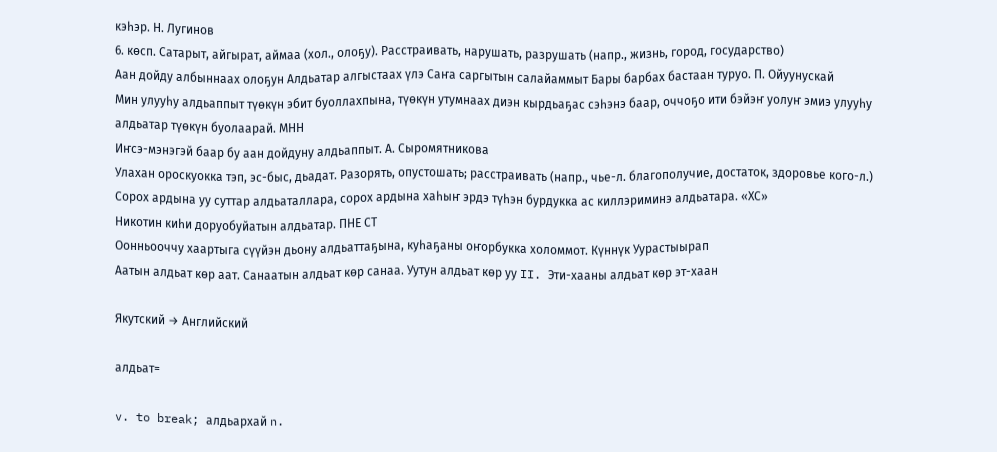кэһэр. Н. Лугинов
6. көсп. Сатарыт, айгырат, аймаа (хол., олоҕу). Расстраивать, нарушать, разрушать (напр., жизнь, город, государство)
Аан дойду албыннаах олоҕун Алдьатар алгыстаах үлэ Саҥа саргытын салайаммыт Бары барбах бастаан туруо. П. Ойуунускай
Мин улууһу алдьаппыт түөкүн эбит буоллахпына, түөкүн утумнаах диэн кырдьаҕас сэһэнэ баар, оччоҕо ити бэйэҥ уолуҥ эмиэ улууһу алдьатар түөкүн буолаарай. МНН
Иҥсэ-мэнэгэй баар бу аан дойдуну алдьаппыт. А. Сыромятникова
Улахан ороскуокка тэп, эс-быс, дьадат. Разорять, опустошать; расстраивать (напр., чье-л. благополучие, достаток, здоровье кого-л.)
Сорох ардына уу суттар алдьаталлара, сорох ардына хаһыҥ эрдэ түһэн бурдукка ас киллэриминэ алдьатара. «ХС»
Никотин киһи доруобуйатын алдьатар. ПНЕ СТ
Оонньооччу хаартыга сүүйэн дьону алдьаттаҕына, куһаҕаны оҥорбукка холоммот. Күннүк Уурастыырап
Аатын алдьат көр аат. Санаатын алдьат көр санаа. Уутун алдьат көр уу II. Эти-хааны алдьат көр эт-хаан

Якутский → Английский

алдьат=

v. to break; алдьархай n.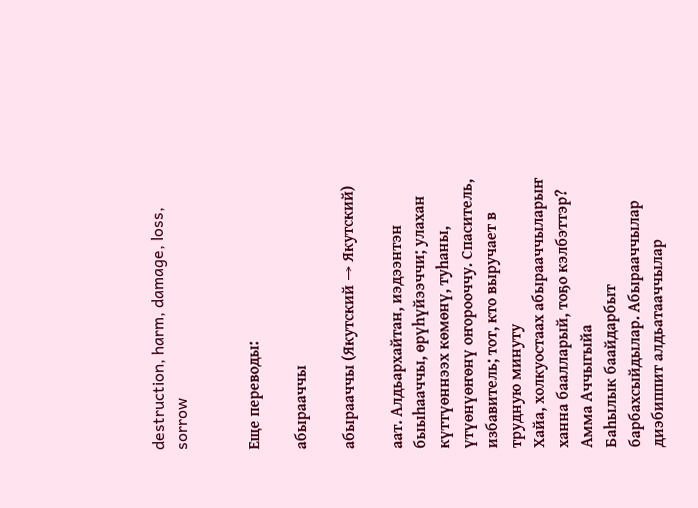destruction, harm, damage, loss, sorrow


Еще переводы:

абырааччы

абырааччы (Якутский → Якутский)

аат. Алдьархайтан, иэдээнтэн быыһааччы, өрүһүйээччи; улахан күттүөннээх көмөнү, туһаны, үтүөнүөҥөнү оҥорооччу. Спаситель, избавитель; тот, кто выручает в трудную минуту
Хайа, холкуостаах абырааччыларыҥ ханна баалларый, тоҕо кэлбэттэр? Амма Аччыгыйа
Баһылык баайдарбыт барбахсыйдылар. Абырааччылар диэбиппит алдьатааччылар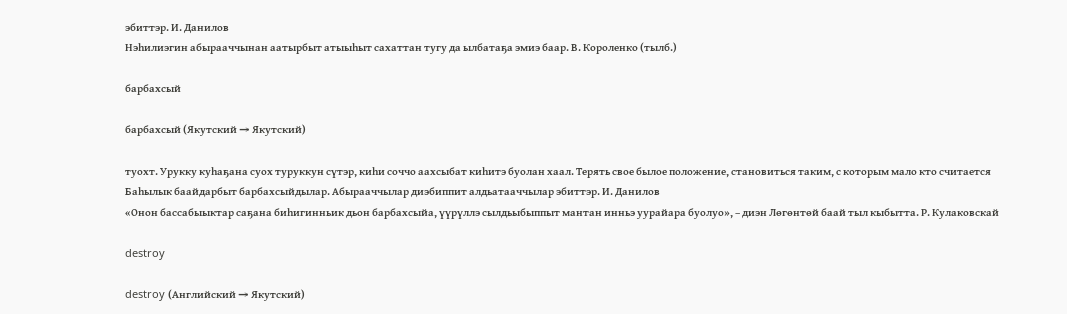эбиттэр. И. Данилов
Нэһилиэгин абырааччынан аатырбыт атыыһыт сахаттан тугу да ылбатаҕа эмиэ баар. В. Короленко (тылб.)

барбахсый

барбахсый (Якутский → Якутский)

туохт. Урукку куһаҕана суох туруккун сүтэр, киһи соччо аахсыбат киһитэ буолан хаал. Терять свое былое положение, становиться таким, с которым мало кто считается
Баһылык баайдарбыт барбахсыйдылар. Абырааччылар диэбиппит алдьатааччылар эбиттэр. И. Данилов
«Онон бассабыыктар саҕана биһигинньик дьон барбахсыйа, үүрүллэ сылдьыбыппыт мантан инньэ уурайара буолуо», – диэн Лөгөнтөй баай тыл кыбытта. Р. Кулаковскай

destroy

destroy (Английский → Якутский)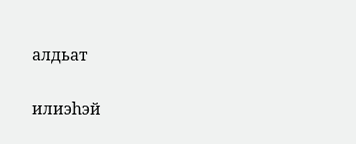алдьат

илиэһэй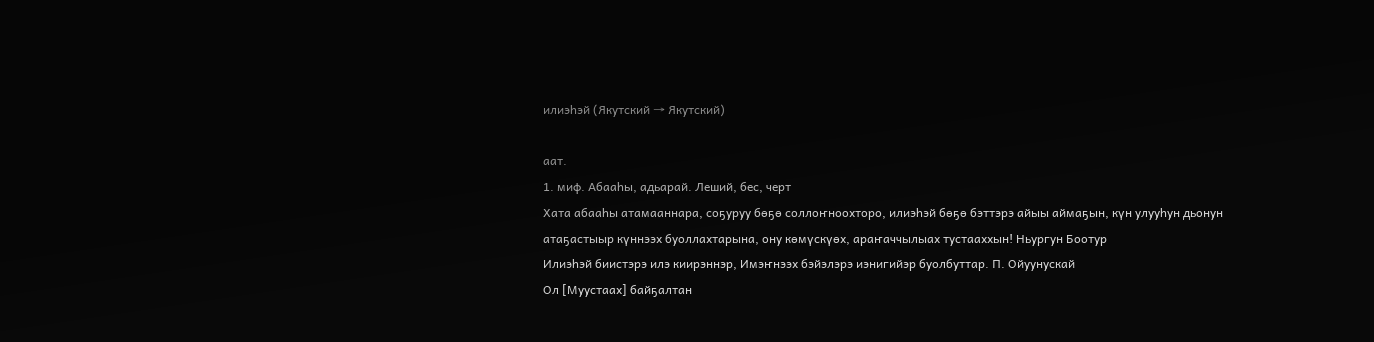илиэһэй (Якутский → Якутский)

аат.
1. миф. Абааһы, адьарай. Леший, бес, черт
Хата абааһы атамааннара, соҕуруу бөҕө соллоҥноохторо, илиэһэй бөҕө бэттэрэ айыы аймаҕын, күн улууһун дьонун атаҕастыыр күннээх буоллахтарына, ону көмүскүөх, араҥаччылыах тустааххын! Ньургун Боотур
Илиэһэй биистэрэ илэ киирэннэр, Имэҥнээх бэйэлэрэ иэнигийэр буолбуттар. П. Ойуунускай
Ол [Муустаах] байҕалтан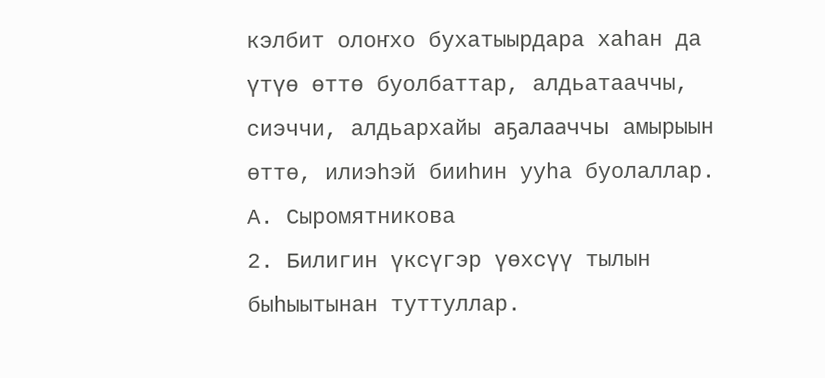кэлбит олоҥхо бухатыырдара хаһан да үтүө өттө буолбаттар, алдьатааччы, сиэччи, алдьархайы аҕалааччы амырыын өттө, илиэһэй бииһин ууһа буолаллар. А. Сыромятникова
2. Билигин үксүгэр үөхсүү тылын быһыытынан туттуллар.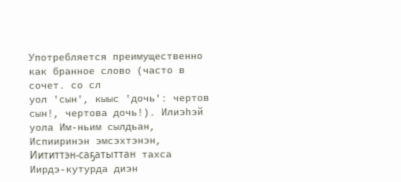Употребляется преимущественно как бранное слово (часто в сочет. со сл
уол 'сын', кыыс 'дочь': чертов сын!, чертова дочь!). Илиэһэй уола Им-ньим сылдьан, Испииринэн эмсэхтэнэн, Иититтэн-саҕатыттан тахса Иирдэ-кутурда диэн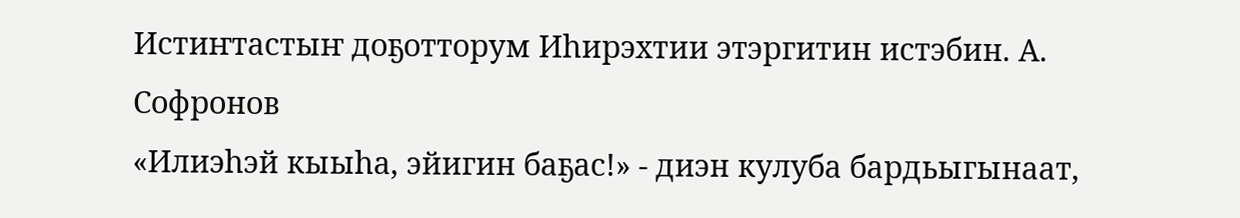Истиҥтастыҥ доҕотторум Иһирэхтии этэргитин истэбин. А. Софронов
«Илиэһэй кыыһа, эйигин баҕас!» - диэн кулуба бардьыгынаат,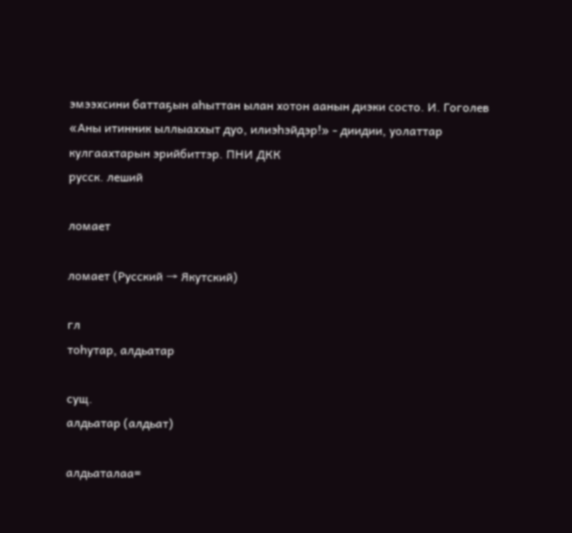эмээхсини баттаҕын аһыттан ылан хотон аанын диэки состо. И. Гоголев
«Аны итинник ыллыаххыт дуо, илиэһэйдэр!» - диидии, уолаттар кулгаахтарын эрийбиттэр. ПНИ ДКК
русск. леший

ломает

ломает (Русский → Якутский)

гл
тоһутар, алдьатар

сущ.
алдьатар (алдьат)

алдьаталаа=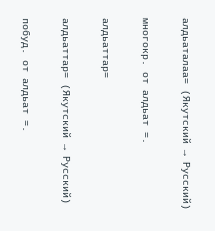алдьаталаа= (Якутский → Русский)

многокр. от алдьат =.

алдьаттар=

алдьаттар= (Якутский → Русский)

побуд. от алдьат =.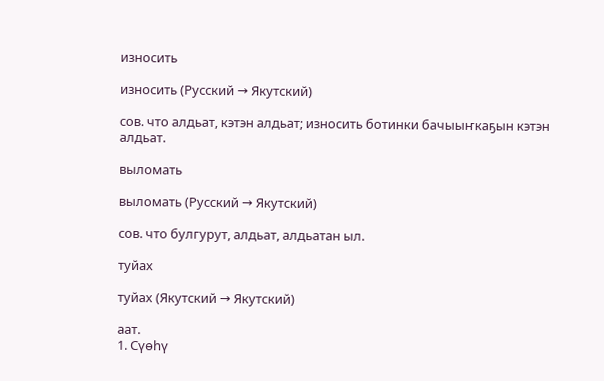износить

износить (Русский → Якутский)

сов. что алдьат, кэтэн алдьат; износить ботинки бачыыҥкаҕын кэтэн алдьат.

выломать

выломать (Русский → Якутский)

сов. что булгурут, алдьат, алдьатан ыл.

туйах

туйах (Якутский → Якутский)

аат.
1. Сүөһү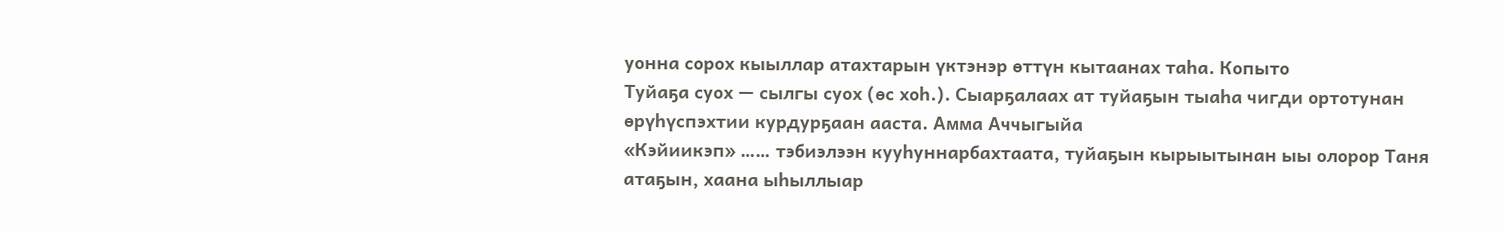уонна сорох кыыллар атахтарын үктэнэр өттүн кытаанах таһа. Копыто
Туйаҕа суох — сылгы суох (өс хоһ.). Сыарҕалаах ат туйаҕын тыаһа чигди ортотунан өрүһүспэхтии курдурҕаан ааста. Амма Аччыгыйа
«Кэйиикэп» …… тэбиэлээн кууһуннарбахтаата, туйаҕын кырыытынан ыы олорор Таня атаҕын, хаана ыһыллыар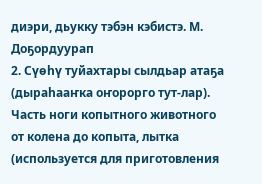диэри, дьукку тэбэн кэбистэ. М. Доҕордуурап
2. Сүөһү туйахтары сылдьар атаҕа (дыраһааҥка оҥорорго тут-лар). Часть ноги копытного животного от колена до копыта, лытка (используется для приготовления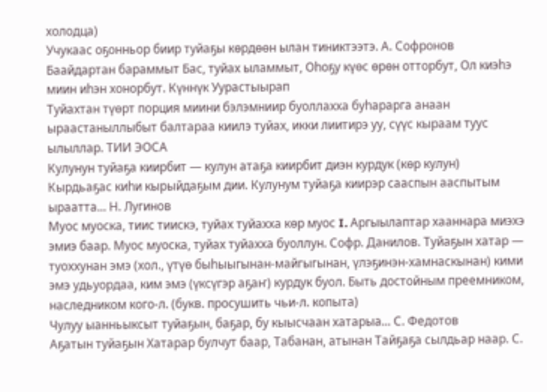холодца)
Учукаас оҕонньор биир туйаҕы көрдөөн ылан тиниктээтэ. А. Софронов
Баайдартан бараммыт Бас, туйах ыламмыт, Оһоҕу күөс өрөн отторбут, Ол киэһэ миин иһэн хонорбут. Күннүк Уурастыырап
Туйахтан түөрт порция миини бэлэмниир буоллахха буһарарга анаан ыраастаныллыбыт балтараа киилэ туйах, икки лиитирэ уу, сүүс кыраам туус ылыллар. ТИИ ЭОСА
Кулунун туйаҕа киирбит — кулун атаҕа киирбит диэн курдук (көр кулун)
Кырдьаҕас киһи кырыйдаҕым дии. Кулунум туйаҕа киирэр сааспын ааспытым ыраатта... Н. Лугинов
Муос муоска, тиис тиискэ, туйах туйахха көр муос I. Аргыылаптар хааннара миэхэ эмиэ баар. Муос муоска, туйах туйахха буоллун. Софр. Данилов. Туйаҕын хатар — туоххунан эмэ (хол., үтүө быһыыгынан-майгыгынан, үлэҕинэн-хамнаскынан) кими эмэ удьуордаа, ким эмэ (үксүгэр аҕаҥ) курдук буол. Быть достойным преемником, наследником кого-л. (букв. просушить чьи-л. копыта)
Чулуу ыанньыксыт туйаҕын, баҕар, бу кыысчаан хатарыа... С. Федотов
Аҕатын туйаҕын Хатарар булчут баар, Табанан, атынан Тайҕаҕа сылдьар наар. С.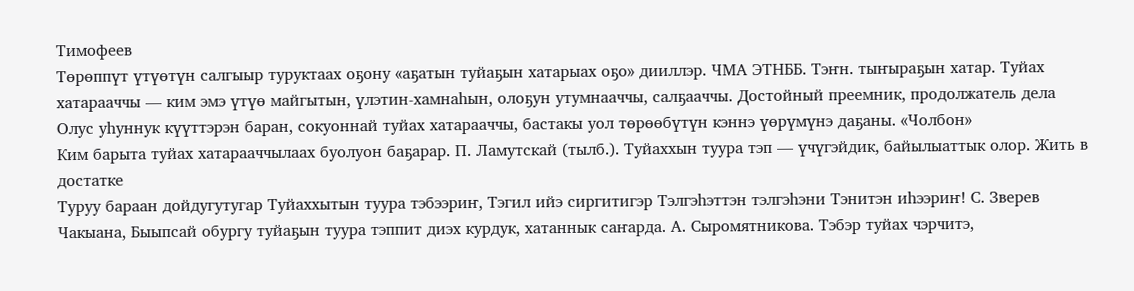Тимофеев
Төрөппүт үтүөтүн салгыыр туруктаах оҕону «аҕатын туйаҕын хатарыах оҕо» дииллэр. ЧМА ЭТНББ. Тэҥн. тыҥыраҕын хатар. Туйах хатарааччы — ким эмэ үтүө майгытын, үлэтин-хамнаһын, олоҕун утумнааччы, салҕааччы. Достойный преемник, продолжатель дела
Олус уһуннук күүттэрэн баран, сокуоннай туйах хатарааччы, бастакы уол төрөөбүтүн кэннэ үөрүмүнэ даҕаны. «Чолбон»
Ким барыта туйах хатарааччылаах буолуон баҕарар. П. Ламутскай (тылб.). Туйаххын туура тэп — үчүгэйдик, байылыаттык олор. Жить в достатке
Туруу бараан дойдугутугар Туйаххытын туура тэбээриҥ, Тэгил ийэ сиргитигэр Тэлгэһэттэн тэлгэһэни Тэнитэн иһээриҥ! С. Зверев
Чакыана, Быыпсай обургу туйаҕын туура тэппит диэх курдук, хатаннык саҥарда. А. Сыромятникова. Тэбэр туйах чэрчитэ,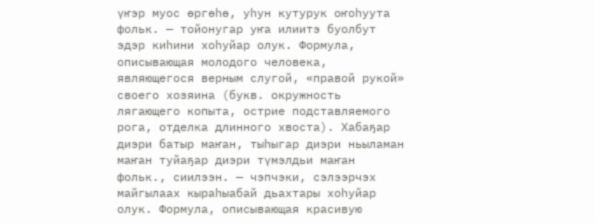үҥэр муос өргөһө, уһун кутурук оҥоһуута фольк. — тойонугар уҥа илиитэ буолбут эдэр киһини хоһуйар олук. Формула, описывающая молодого человека, являющегося верным слугой, «правой рукой» своего хозяина (букв. окружность лягающего копыта, острие подставляемого рога, отделка длинного хвоста). Хабаҕар диэри батыр маҥан, тыһыгар диэри ньыламан маҥан туйаҕар диэри түмэлдьи маҥан фольк., сиилээн. — чэпчэки, сэлээрчэх майгылаах кыраһыабай дьахтары хоһуйар олук. Формула, описывающая красивую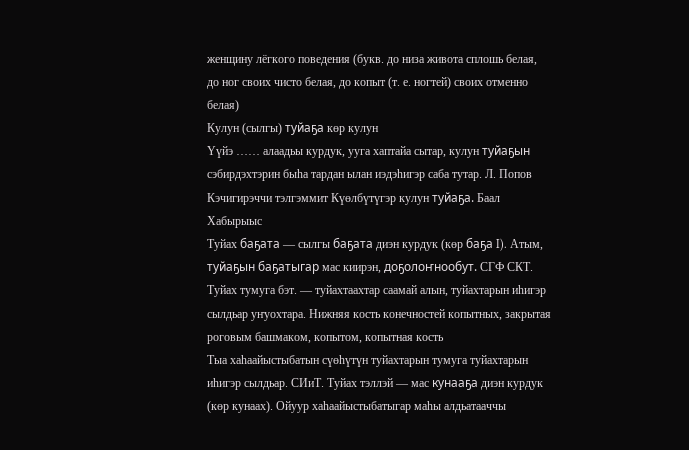женщину лёгкого поведения (букв. до низа живота сплошь белая, до ног своих чисто белая, до копыт (т. е. ногтей) своих отменно белая)
Кулун (сылгы) туйаҕа көр кулун
Үүйэ …… алаадьы курдук, ууга хаптайа сытар, кулун туйаҕын сэбирдэхтэрин быһа тардан ылан иэдэһигэр саба тутар. Л. Попов
Кэчигирэччи тэлгэммит Күөлбүтүгэр кулун туйаҕа. Баал Хабырыыс
Туйах баҕата — сылгы баҕата диэн курдук (көр баҕа I). Атым, туйаҕын баҕатыгар мас киирэн, доҕолоҥнообут. СГФ СКТ. Туйах тумуга бэт. — туйахтаахтар саамай алын, туйахтарын иһигэр сылдьар уҥуохтара. Нижняя кость конечностей копытных, закрытая роговым башмаком, копытом, копытная кость
Тыа хаһаайыстыбатын сүөһүтүн туйахтарын тумуга туйахтарын иһигэр сылдьар. СИиТ. Туйах тэллэй — мас кунааҕа диэн курдук (көр кунаах). Ойуур хаһаайыстыбатыгар маһы алдьатааччы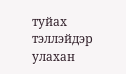туйах тэллэйдэр улахан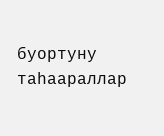буортуну таһаараллар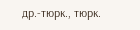др.-тюрк., тюрк.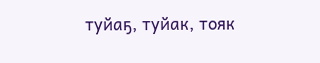туйаҕ, туйак, тояк